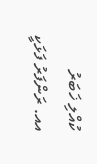ކުއްލި ޚަބަރު
އއ. ރަންފަރު ފަޅަކީ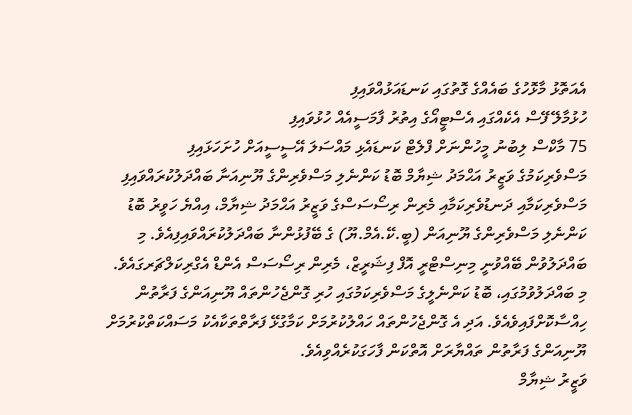އެއަތޮޅު މާޅޮހުގެ ބައެއްގެ ގޮތުގައި ކަނޑައަޅުއްވައިފި
ހުޅުމާލޭ ފޭސް އެކެއްގައި އެސްޓީއޯގެ އިތުރު ފާމަސީއެއް ހުޅުވައިފި
75 މާކްސް ލިބުނު މީހުންނަށް ފްލެޓް ކަނޑައެޅި މައްސަލަ އޭސީސީއަށް ހުށަހަޅައިފި
މަސްވެރިކަމުގެ ވަޒީރު އަޙްމަދު ޝިޔާމް ބޮޑު ކަންނެލި މަސްވެރިންގެ ޔޫނިއަނާ ބައްދަލުކުރައްވައިފި
މަސްވެރިކަމާއި ދަނޑުވެރިކަމާއި މެރިން ރިސޯސަސްގެ ވަޒީރު އަޙްމަދު ޝިޔާމް، އިއްޔެ ހަވީރު ބޮޑު ކަންނެލި މަސްވެރިންގެ ޔޫނިއަން (ބީ.ކޭ.އެމް.ޔޫ) ގެ ބޭފުޅުންނާ ބައްދަލުކުރައްވައިފިއެވެ. މި ބައްދަލުވުން ބޭއްވުނީ މިނިސްޓްރީ އޮފް ފިޝަރީޒް، މެރިން ރިސޯސަސް އެންޑް އެގްރިކަލްޗަރގައެވެ.
މި ބައްދަލުވުމުގައި، ބޮޑު ކަންނެލީގެ މަސްވެރިކަމުގައި ހުރި ގޮންޖެހުންތައް ޔޫނިއަންގެ ފަރާތުން ހިއްސާކޮށްފައިވެއެވެ. އަދި އެ ގޮންޖެހުންތައް ހައްލުކުރުމަށް ކަމާގުޅޭ ފަރާތްތަކާއެކު މަސައްކަތްކުރުމަށް ޔޫނިއަންގެ ފަރާތުން ތައްޔާރަށް އޮތްކަން ފާހަގަކުރެއްވިއެވެ.
ވަޒީރު ޝިޔާމް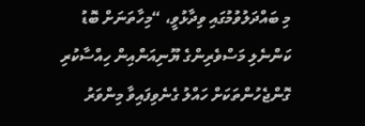މި ބައްދަލުވުމުގައި ވިދާޅުވީ، “މިހާތަނަށް ބޮޑު ކަންނެލި މަސްވެރިންގެ ޔޫނިއަންއިން ހިއްސާކުރި ގޮންޖެހުންތަކަށް ހައްލު ގެނެވިފައިވާ މިންވަރު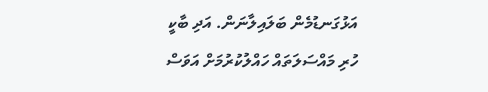އަޅުގަނޑުމެން ބަލައިލާނަން. އަދި ބާކީ ހުރި މައްސަލަތައް ހައްލުކުރުމަށް އަވަސް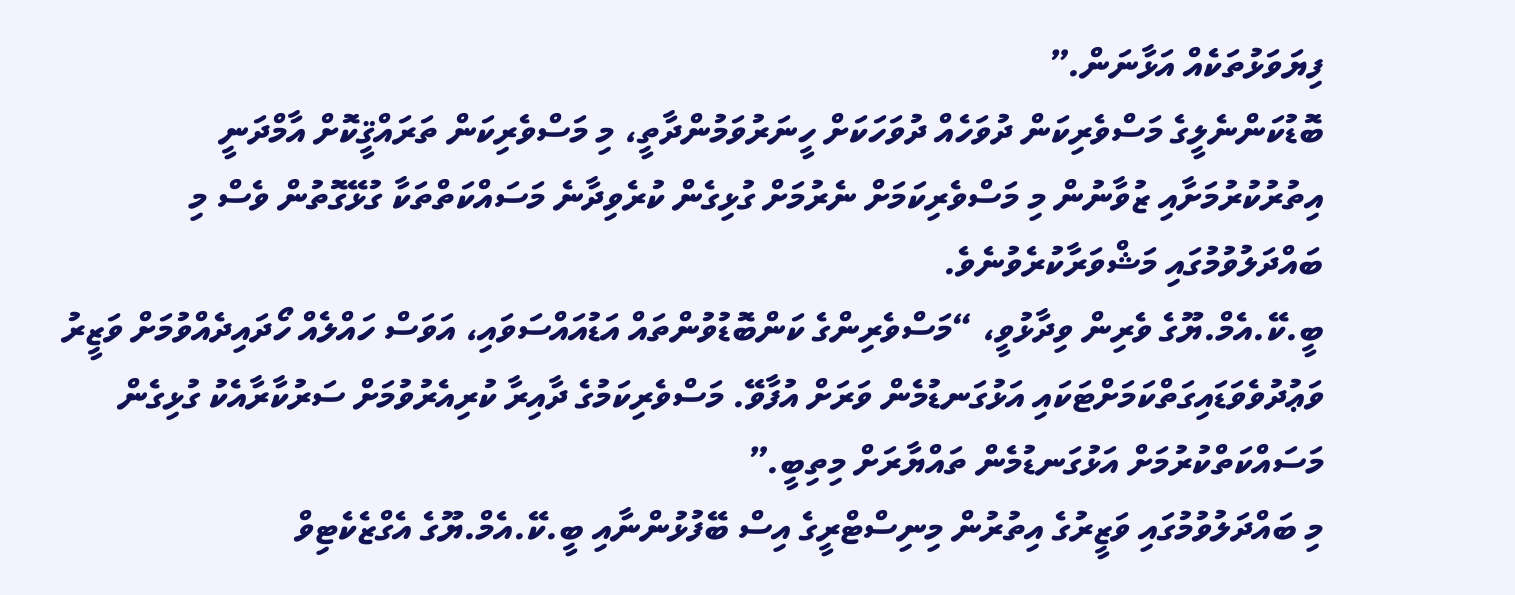ފިޔަވަޅުތަކެއް އަޅާނަން.”
ބޮޑުކަންނެލީގެ މަސްވެރިކަން ދުވަހެއް ދުވަހަކަށް ހީނަރުވަމުންދާތީ، މި މަސްވެރިކަން ތަރައްޤީކޮށް އާމްދަނީ އިތުރުކުރުމަށާއި ޒުވާނުން މި މަސްވެރިކަމަށް ނެރުމަށް ގުޅިގެން ކުރެވިދާނެ މަސައްކަތްތަކާ ގުޅޭގޮތުން ވެސް މި ބައްދަލުވުމުގައި މަޝްވަރާކުރެވުނެވެ.
ބީ.ކޭ.އެމް.ޔޫގެ ވެރިން ވިދާޅުވީ، “މަސްވެރިންގެ ކަންބޮޑުވުންތައް އަޑުއައްސަވައި، އަވަސް ހައްލެއް ހޯދައިދެއްވުމަށް ވަޒީރު ވަޢުދުވެވަޑައިގަތްކަމަށްޓަކައި އަޅުގަނޑުމެން ވަރަށް އުފާވޭ. މަސްވެރިކަމުގެ ދާއިރާ ކުރިއެރުވުމަށް ސަރުކާރާއެކު ގުޅިގެން މަސައްކަތްކުރުމަށް އަޅުގަނޑުމެން ތައްޔާރަށް މިތިބީ.”
މި ބައްދަލުވުމުގައި ވަޒީރުގެ އިތުރުން މިނިސްޓްރީގެ އިސް ބޭފުޅުންނާއި ބީ.ކޭ.އެމް.ޔޫގެ އެގްޒެކެޓިވް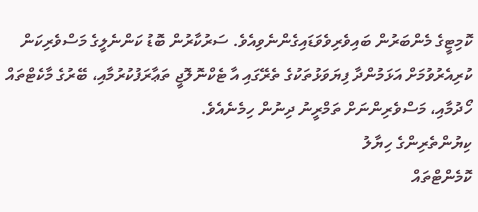ކޮމިޓީގެ މެންބަރުން ބައިވެރިވެވަޑައިގެންނެވިއެވެ. ސަރުކާރުން ބޮޑު ކަންނެލީގެ މަސްވެރިކަން ކުރިއެރުވުމަށް އަޅަމުންދާ ފިޔަވަޅުތަކުގެ ތެރޭގައި އާ ޓެކްނޮލޮޖީ ތަޢާރަފުކުރުމާއި، ބޭރުގެ މާކެޓްތައް ހޯދުމާއި، މަސްވެރިންނަށް ތަމްރީނު ދިނުން ހިމެނެއެވެ.
ކިޔުންތެރިންގެ ހިޔާލު
ކޮމެންޓްތައް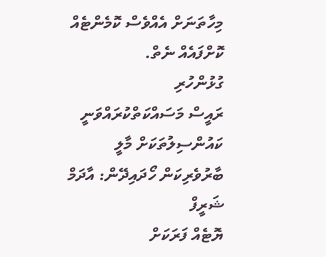މިހާތަނަށް އެއްވެސް ކޮމެންޓެއް ކޮށްފައެއް ނެތް.
ގުޅުންހުރި
ރައީސް މަސައްކަތްކުރައްވަނީ ކައުންސިލުތަކަށް މާލީ ބާރުވެރިކަން ހޯދައިދޭން: އާދަމް ޝަރީފް
ޔޮޓެއް ފަރަކަށް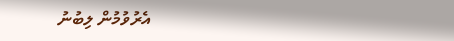އެރުވުމުން ލިބުނު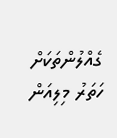ގެއްލުންތަކަށް ހަތަރު މިލިއަން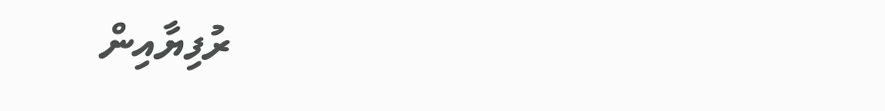ރުފިޔާއިން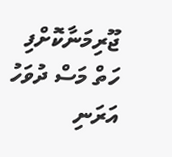ޖޫރިމަނާކޮށްފި
ހަތް މަސް ދުވަހު އަރަނި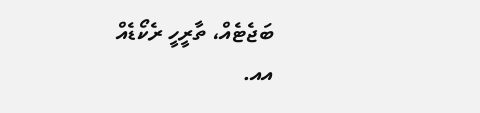ބަޖެޓެއް، ތާރީހީ ރެކޯޑެއް
އއ.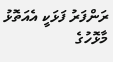ރަންފަރު ފަޅަކީ އެއަތޮޅު މާޅޮހުގެ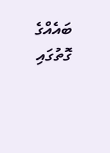ބައެއްގެ ގޮތުގައި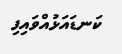ކަނޑައަޅުއްވައިފި